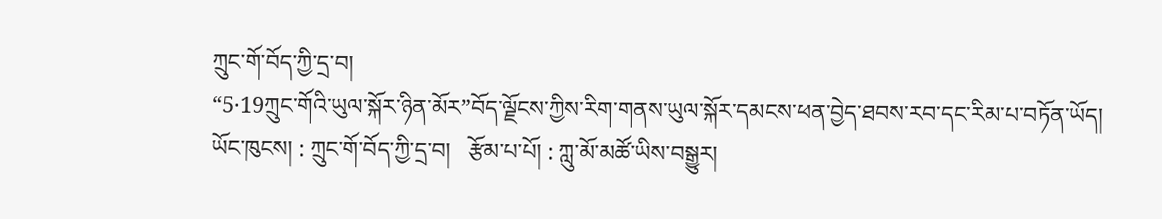ཀྲུང་གོ་བོད་ཀྱི་དྲ་བ།
“5·19ཀྲུང་གོའི་ཡུལ་སྐོར་ཉིན་མོར”བོད་ལྗོངས་ཀྱིས་རིག་གནས་ཡུལ་སྐོར་དམངས་ཕན་བྱེད་ཐབས་རབ་དང་རིམ་པ་བཏོན་ཡོད།
ཡོང་ཁུངས། : ཀྲུང་གོ་བོད་ཀྱི་དྲ་བ།   རྩོམ་པ་པོ། : ཀླུ་མོ་མཚོ་ཡིས་བསྒྱུར།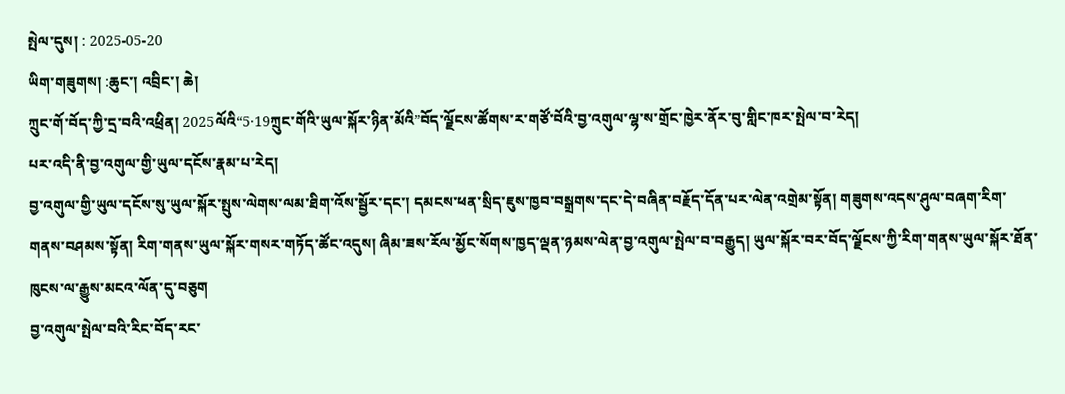སྤེལ་དུས། : 2025-05-20
ཡིག་གཟུགས། :ཆུང་། འབྲིང་། ཆེ།
ཀྲུང་གོ་བོད་ཀྱི་དྲ་བའི་འཕྲིན། 2025ལོའི“5·19ཀྲུང་གོའི་ཡུལ་སྐོར་ཉིན་མོའི”བོད་ལྗོངས་ཚོགས་ར་གཙོ་བོའི་བྱ་འགུལ་ལྷ་ས་གྲོང་ཁྱེར་ནོར་བུ་གླིང་ཁར་སྤེལ་བ་རེད།
པར་འདི་ནི་བྱ་འགུལ་གྱི་ཡུལ་དངོས་རྣམ་པ་རེད།
བྱ་འགུལ་གྱི་ཡུལ་དངོས་སུ་ཡུལ་སྐོར་སྤུས་ལེགས་ལམ་ཐིག་འོས་སྦྱོར་དང་། དམངས་ཕན་སྲིད་ཇུས་ཁྱབ་བསྒྲགས་དང་དེ་བཞིན་བརྗོད་དོན་པར་ལེན་འགྲེམ་སྟོན། གཟུགས་འདས་ཤུལ་བཞག་རིག་གནས་བཤམས་སྟོན། རིག་གནས་ཡུལ་སྐོར་གསར་གཏོད་ཚོང་འདུས། ཞིམ་ཟས་རོལ་མྱོང་སོགས་ཁྱད་ལྡན་ཉམས་ལེན་བྱ་འགུལ་སྤེལ་བ་བརྒྱུད། ཡུལ་སྐོར་བར་བོད་ལྗོངས་ཀྱི་རིག་གནས་ཡུལ་སྐོར་ཐོན་ཁུངས་ལ་རྒྱུས་མངའ་ལོན་དུ་བཅུག
བྱ་འགུལ་སྤེལ་བའི་རིང་བོད་རང་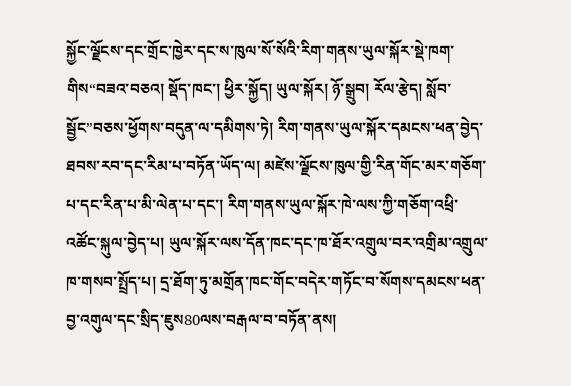སྐྱོང་ལྗོངས་དང་གྲོང་ཁྱེར་དང་ས་ཁུལ་སོ་སོའི་རིག་གནས་ཡུལ་སྐོར་སྡེ་ཁག་གིས“བཟའ་བཅའ། སྡོད་ཁང་། ཕྱིར་སྐྱོད། ཡུལ་སྐོར། ཉོ་སྒྲུབ། རོལ་རྩེད། སློབ་སྦྱོང”བཅས་ཕྱོགས་བདུན་ལ་དམིགས་ཏེ། རིག་གནས་ཡུལ་སྐོར་དམངས་ཕན་བྱེད་ཐབས་རབ་དང་རིམ་པ་བཏོན་ཡོད་ལ། མཛེས་ལྗོངས་ཁུལ་གྱི་རིན་གོང་མར་གཅོག་པ་དང་རིན་པ་མི་ལེན་པ་དང་། རིག་གནས་ཡུལ་སྐོར་ཁེ་ལས་ཀྱི་གཅོག་འཕྲི་འཚོང་སྐུལ་བྱེད་པ། ཡུལ་སྐོར་ལས་དོན་ཁང་དང་ཁ་ཐོར་འགྲུལ་བར་འགྲིམ་འགྲུལ་ཁ་གསབ་སྤྲོད་པ། དྲ་ཐོག་ཏུ་མགྲོན་ཁང་གོང་བདེར་གཏོང་བ་སོགས་དམངས་ཕན་བྱ་འགུལ་དང་སྲིད་ཇུས80ལས་བརྒལ་བ་བཏོན་ནས།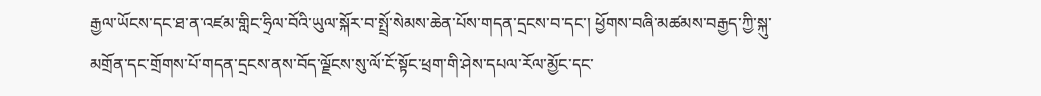རྒྱལ་ཡོངས་དང་ཐ་ན་འཛམ་གླིང་ཧྲིལ་བོའི་ཡུལ་སྐོར་བ་སྤྲོ་སེམས་ཆེན་པོས་གདན་དྲངས་བ་དང་། ཕྱོགས་བཞི་མཚམས་བརྒྱད་ཀྱི་སྐུ་མགྲོན་དང་གྲོགས་པོ་གདན་དྲངས་ནས་བོད་ལྗོངས་སུ་ལོ་ངོ་སྟོང་ཕྲག་གི་ཤེས་དཔལ་རོལ་མྱོང་དང་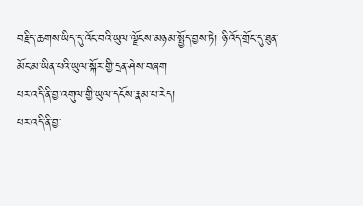བརྗིད་ཆགས་ཡིད་དུ་འོང་བའི་ཡུལ་ལྗོངས་མཉམ་སྤྱོད་བྱས་ཏེ། ཉི་འོད་གྲོང་དུ་ཐུན་མོང་མ་ཡིན་པའི་ཡུལ་སྐོར་གྱི་དྲན་ཤེས་བཞག
པར་འདི་ནི་བྱ་འགུལ་གྱི་ཡུལ་དངོས་རྣམ་པ་རེད།
པར་འདི་ནི་བྱ་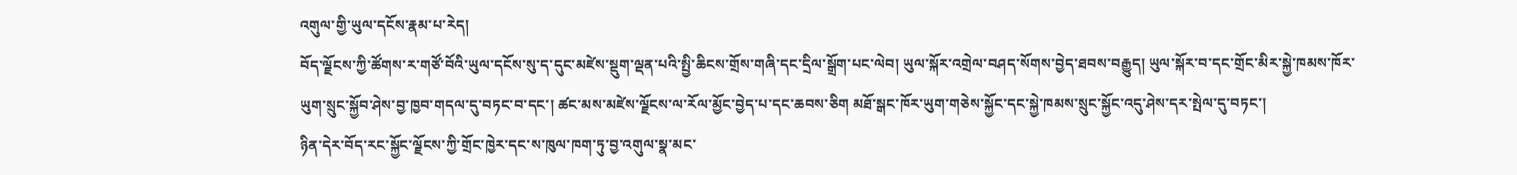འགུལ་གྱི་ཡུལ་དངོས་རྣམ་པ་རེད།
བོད་ལྗོངས་ཀྱི་ཚོགས་ར་གཙོ་བོའི་ཡུལ་དངོས་སུ་ད་དུང་མཛེས་སྡུག་ལྡན་པའི་སྤྱི་ཆིངས་གྲོས་གཞི་དང་དྲིལ་སྒྲོག་པང་ལེབ། ཡུལ་སྐོར་འགྲེལ་བཤད་སོགས་བྱེད་ཐབས་བརྒྱུད། ཡུལ་སྐོར་བ་དང་གྲོང་མིར་སྐྱེ་ཁམས་ཁོར་ཡུག་སྲུང་སྐྱོབ་ཤེས་བྱ་ཁྱབ་གདལ་དུ་བཏང་བ་དང་། ཚང་མས་མཛེས་ལྗོངས་ལ་རོལ་མྱོང་བྱེད་པ་དང་ཆབས་ཅིག མཐོ་སྒང་ཁོར་ཡུག་གཅེས་སྐྱོང་དང་སྐྱེ་ཁམས་སྲུང་སྐྱོང་འདུ་ཤེས་དར་སྤེལ་དུ་བཏང་།
ཉིན་དེར་བོད་རང་སྐྱོང་ལྗོངས་ཀྱི་གྲོང་ཁྱེར་དང་ས་ཁུལ་ཁག་ཏུ་བྱ་འགུལ་སྣ་མང་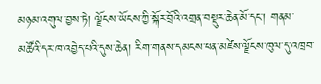མཉམ་འགུལ་བྱས་ཏེ། ལྗོངས་ཡོངས་ཀྱི་སྐོར་བྲོའི་འགྲན་བསྡུར་ཆེན་མོ་དང་། གནམ་མཚོའི་དར་ཁ་འབྱེད་པའི་དུས་ཆེན། རིག་གནས་དམངས་ཕན་མཛེས་ལྗོངས་ཁུལ་དུ་འཁྲབ་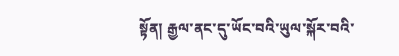སྟོན། རྒྱལ་ནང་དུ་ཡོང་བའི་ཡུལ་སྐོར་བའི་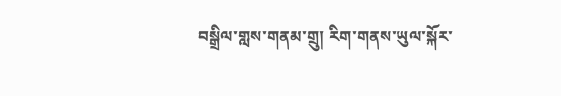བསྒྲིལ་གླས་གནམ་གྲུ། རིག་གནས་ཡུལ་སྐོར་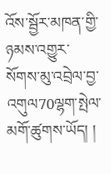འོས་སྦྱོར་མཁན་གྱི་ཉམས་འགྱུར་སོགས་མུ་འབྲེལ་བྱ་འགུལ70ལྷག་སྤེལ་མགོ་ཚུགས་ཡོད། །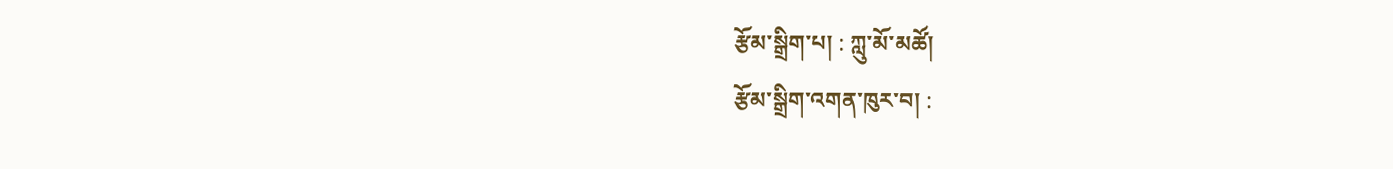རྩོམ་སྒྲིག་པ། : ཀླུ་མོ་མཚོ།
རྩོམ་སྒྲིག་འགན་ཁུར་བ། :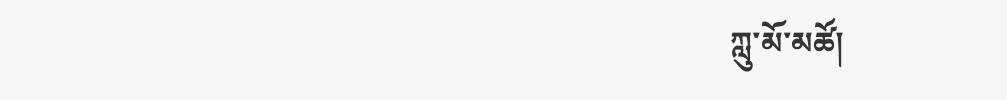ཀླུ་མོ་མཚོ།